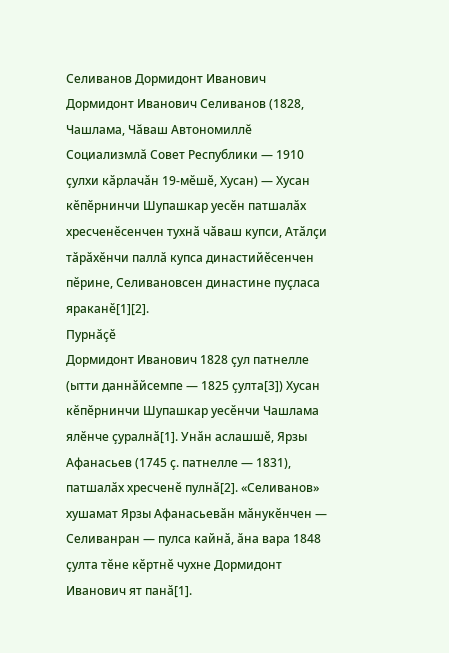Селиванов Дормидонт Иванович
Дормидонт Иванович Селиванов (1828, Чашлама, Чăваш Автономиллĕ Социализмлă Совет Республики — 1910 ҫулхи кӑрлачӑн 19-мӗшӗ, Хусан) — Хусан кӗпӗрнинчи Шупашкар уесӗн патшалӑх хресченӗсенчен тухнӑ чӑваш купси, Атӑлҫи тӑрӑхӗнчи паллӑ купса династийӗсенчен пӗрине, Селивановсен династине пуҫласа яраканӗ[1][2].
Пурнӑҫӗ
Дормидонт Иванович 1828 ҫул патнелле (ытти даннӑйсемпе — 1825 ҫулта[3]) Хусан кӗпӗрнинчи Шупашкар уесӗнчи Чашлама ялӗнче ҫуралнӑ[1]. Унӑн аслашшӗ, Ярзы Афанасьев (1745 ҫ. патнелле — 1831), патшалӑх хресченӗ пулнӑ[2]. «Селиванов» хушамат Ярзы Афанасьевӑн мӑнукӗнчен — Селиванран — пулса кайнӑ, ӑна вара 1848 ҫулта тӗне кӗртнӗ чухне Дормидонт Иванович ят панӑ[1].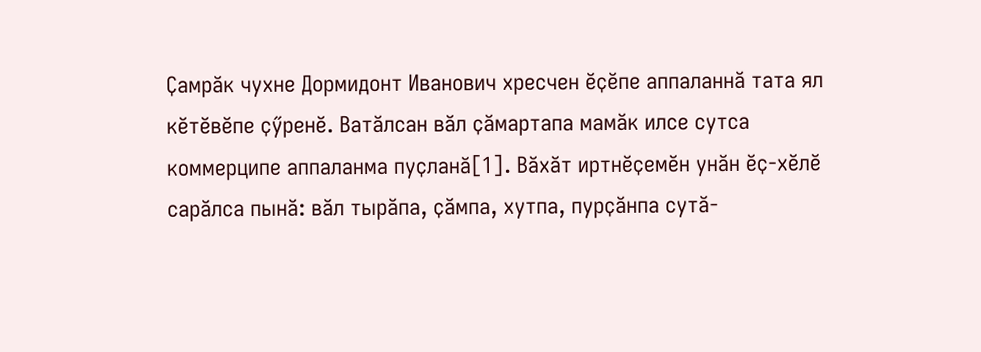Ҫамрӑк чухне Дормидонт Иванович хресчен ӗҫӗпе аппаланнӑ тата ял кӗтӗвӗпе ҫӳренӗ. Ватӑлсан вӑл ҫӑмартапа мамӑк илсе сутса коммерципе аппаланма пуҫланӑ[1]. Вӑхӑт иртнӗҫемӗн унӑн ӗҫ-хӗлӗ сарӑлса пынӑ: вӑл тырӑпа, ҫӑмпа, хутпа, пурҫӑнпа сутӑ-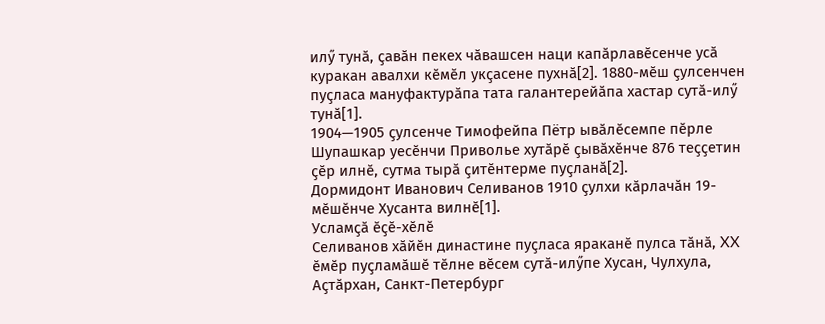илӳ тунӑ, ҫавӑн пекех чӑвашсен наци капӑрлавӗсенче усӑ куракан авалхи кӗмӗл укҫасене пухнӑ[2]. 1880-мӗш ҫулсенчен пуҫласа мануфактурӑпа тата галантерейӑпа хастар сутӑ-илӳ тунӑ[1].
1904—1905 ҫулсенче Тимофейпа Пётр ывӑлӗсемпе пӗрле Шупашкар уесӗнчи Приволье хутӑрӗ ҫывӑхӗнче 876 теҫҫетин ҫӗр илнӗ, сутма тырӑ ҫитӗнтерме пуҫланӑ[2].
Дормидонт Иванович Селиванов 1910 ҫулхи кӑрлачӑн 19-мӗшӗнче Хусанта вилнӗ[1].
Усламҫӑ ӗҫӗ-хӗлӗ
Селиванов хӑйӗн династине пуҫласа яраканӗ пулса тӑнӑ, XX ӗмӗр пуҫламӑшӗ тӗлне вӗсем сутӑ-илӳпе Хусан, Чулхула, Аҫтӑрхан, Санкт-Петербург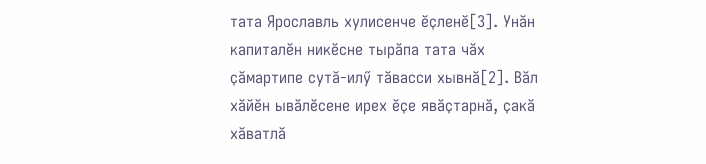тата Ярославль хулисенче ӗҫленӗ[3]. Унӑн капиталӗн никӗсне тырӑпа тата чӑх ҫӑмартипе сутӑ-илӳ тӑвасси хывнӑ[2]. Вӑл хӑйӗн ывӑлӗсене ирех ӗҫе явӑҫтарнӑ, ҫакӑ хӑватлӑ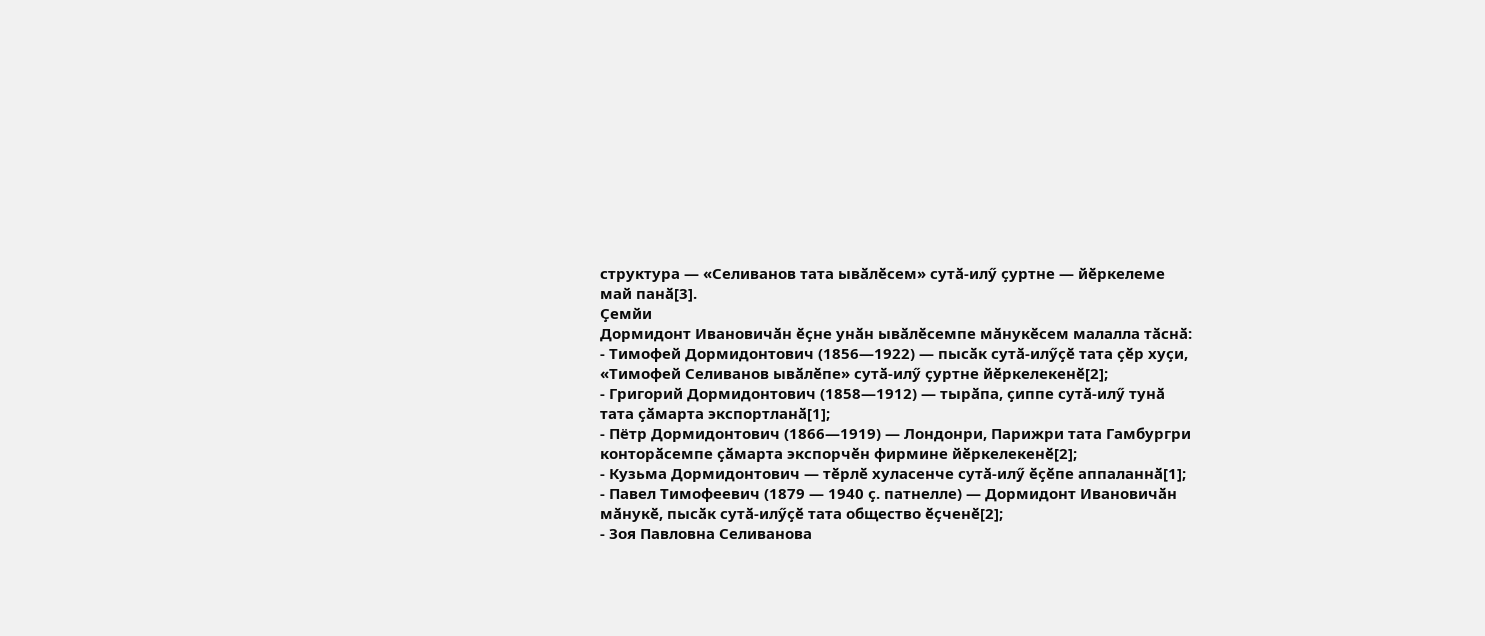структура — «Селиванов тата ывӑлӗсем» сутӑ-илӳ ҫуртне — йӗркелеме май панӑ[3].
Ҫемйи
Дормидонт Ивановичӑн ӗҫне унӑн ывӑлӗсемпе мӑнукӗсем малалла тӑснӑ:
- Тимофей Дормидонтович (1856—1922) — пысӑк сутӑ-илӳҫӗ тата ҫӗр хуҫи, «Тимофей Селиванов ывӑлӗпе» сутӑ-илӳ ҫуртне йӗркелекенӗ[2];
- Григорий Дормидонтович (1858—1912) — тырӑпа, ҫиппе сутӑ-илӳ тунӑ тата ҫӑмарта экспортланӑ[1];
- Пётр Дормидонтович (1866—1919) — Лондонри, Парижри тата Гамбургри конторӑсемпе ҫӑмарта экспорчӗн фирмине йӗркелекенӗ[2];
- Кузьма Дормидонтович — тӗрлӗ хуласенче сутӑ-илӳ ӗҫӗпе аппаланнӑ[1];
- Павел Тимофеевич (1879 — 1940 ҫ. патнелле) — Дормидонт Ивановичӑн мӑнукӗ, пысӑк сутӑ-илӳҫӗ тата общество ӗҫченӗ[2];
- Зоя Павловна Селиванова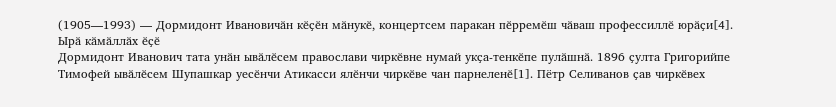(1905—1993) — Дормидонт Ивановичӑн кӗҫӗн мӑнукӗ, концертсем паракан пӗрремӗш чӑваш профессиллӗ юрӑҫи[4].
Ырӑ кӑмӑллӑх ӗҫӗ
Дормидонт Иванович тата унӑн ывӑлӗсем православи чиркӗвне нумай укҫа-тенкӗпе пулӑшнӑ. 1896 ҫулта Григорийпе Тимофей ывӑлӗсем Шупашкар уесӗнчи Атикасси ялӗнчи чиркӗве чан парнеленӗ[1]. Пётр Селиванов ҫав чиркӗвех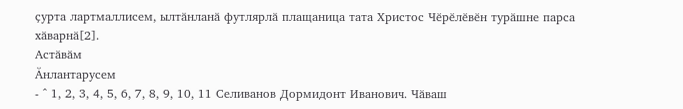ҫурта лартмаллисем, ылтӑнланӑ футлярлӑ плащаница тата Христос Чӗрӗлӗвӗн турӑшне парса хӑварнӑ[2].
Астӑвӑм
Ӑнлантарусем
- ^ 1, 2, 3, 4, 5, 6, 7, 8, 9, 10, 11 Селиванов Дормидонт Иванович. Чӑваш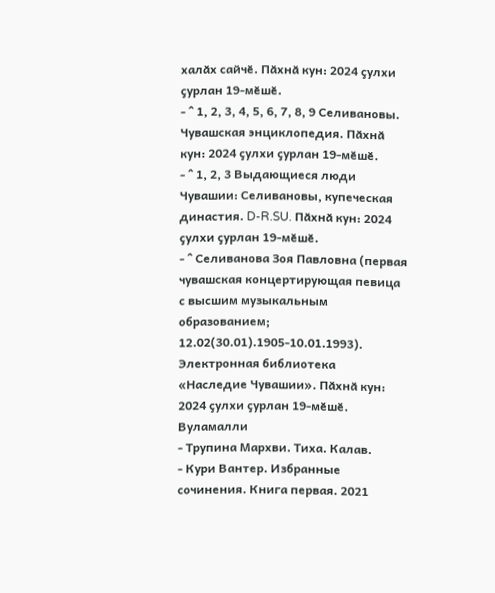халӑх сайчӗ. Пӑхнӑ кун: 2024 ҫулхи ҫурлан 19-мӗшӗ.
- ^ 1, 2, 3, 4, 5, 6, 7, 8, 9 Селивановы. Чувашская энциклопедия. Пӑхнӑ кун: 2024 ҫулхи ҫурлан 19-мӗшӗ.
- ^ 1, 2, 3 Выдающиеся люди Чувашии: Селивановы, купеческая династия. D-R.SU. Пӑхнӑ кун: 2024 ҫулхи ҫурлан 19-мӗшӗ.
- ^ Селиванова Зоя Павловна (первая чувашская концертирующая певица с высшим музыкальным образованием; 12.02(30.01).1905-10.01.1993). Электронная библиотека «Наследие Чувашии». Пӑхнӑ кун: 2024 ҫулхи ҫурлан 19-мӗшӗ.
Вуламалли
- Трупина Мархви. Тиха. Калав.
- Кури Вантер. Избранные сочинения. Книга первая. 2021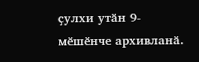ҫулхи утӑн 9-мӗшӗнче архивланӑ.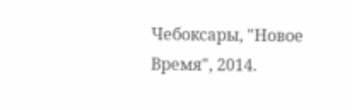Чебоксары, "Новое Время", 2014.